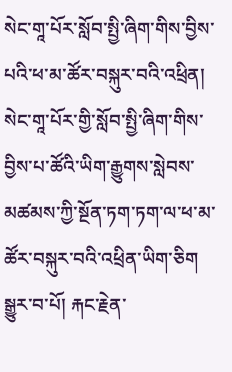སེང་གཱ་པོར་སློབ་སྤྱི་ཞིག་གིས་བྱིས་པའི་ཕ་མ་ཚོར་བསྐུར་བའི་འཕྲིན།
སེང་གཱ་པོར་གྱི་སློབ་སྤྱི་ཞིག་གིས་བྱིས་པ་ཚོའི་ཡིག་རྒྱུགས་སླེབས་མཚམས་ཀྱི་སྔོན་ཏག་ཏག་ལ་ཕ་མ་ཚོར་བསྐུར་བའི་འཕྲིན་ཡིག་ཅིག
སྒྱུར་བ་པོ། རྐང་རྗེན་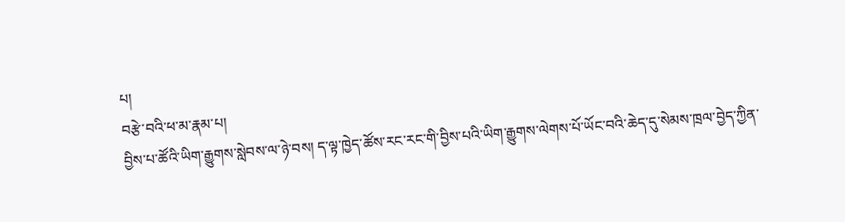པ།
བརྩེ་བའི་ཕ་མ་རྣམ་པ།
བྱིས་པ་ཚོའི་ཡིག་རྒྱུགས་སླེབས་ལ་ཉེ་བས། ད་ལྟ་ཁྱེད་ཚོས་རང་རང་གི་བྱིས་པའི་ཡིག་རྒྱུགས་ལེགས་པོ་ཡོང་བའི་ཆེད་དུ་སེམས་ཁྲལ་བྱེད་ཀྱིན་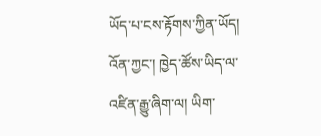ཡོད་པ་ངས་རྟོགས་ཀྱིན་ཡོད།
འོན་ཀྱང་། ཁྱེད་ཚོས་ཡིད་ལ་འཛིན་རྒྱུ་ཞིག་ལ། ཡིག་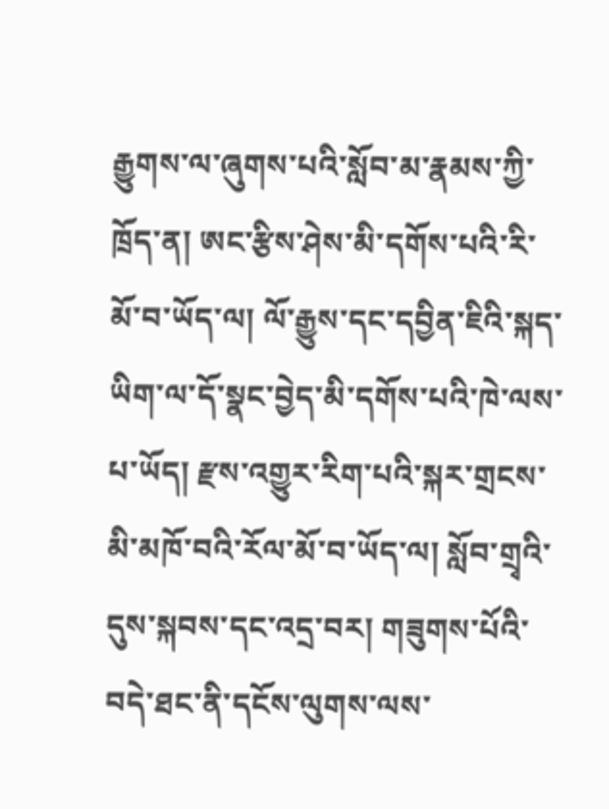རྒྱུགས་ལ་ཞུགས་པའི་སློབ་མ་རྣམས་ཀྱི་ཁྲོད་ན། ཨང་རྩིས་ཤེས་མི་དགོས་པའི་རི་མོ་བ་ཡོད་ལ། ལོ་རྒྱུས་དང་དབྱིན་ཇིའི་སྐད་ཡིག་ལ་དོ་སྣང་བྱེད་མི་དགོས་པའི་ཁེ་ལས་པ་ཡོད། རྫས་འགྱུར་རིག་པའི་སྐར་གྲངས་མི་མཁོ་བའི་རོལ་མོ་བ་ཡོད་ལ། སློབ་གྲྭའི་དུས་སྐབས་དང་འདྲ་བར། གཟུགས་པོའི་བདེ་ཐང་ནི་དངོས་ལུགས་ལས་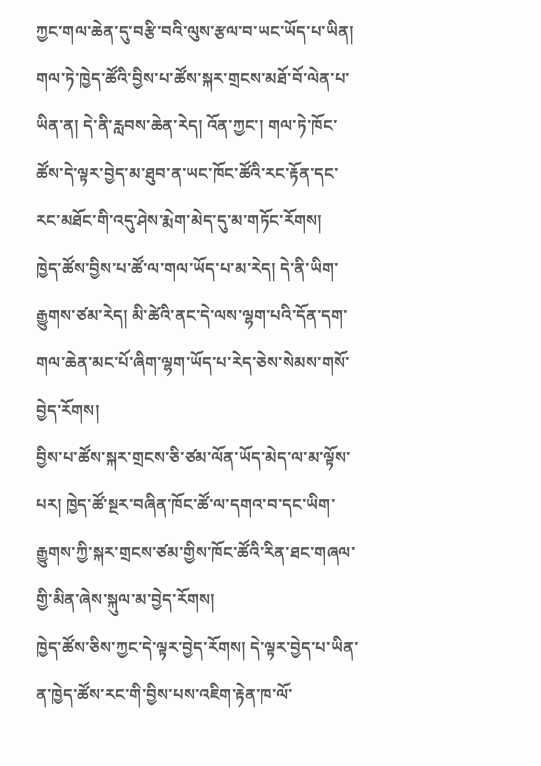ཀྱང་གལ་ཆེན་དུ་བརྩི་བའི་ལུས་རྩལ་བ་ཡང་ཡོད་པ་ཡིན།
གལ་ཏེ་ཁྱེད་ཚོའི་བྱིས་པ་ཚོས་སྐར་གྲངས་མཐོ་བོ་ལེན་པ་ཡིན་ན། དེ་ནི་རླབས་ཆེན་རེད། འོན་ཀྱང་། གལ་ཏེ་ཁོང་ཚོས་དེ་ལྟར་བྱེད་མ་ཐུབ་ན་ཡང་ཁོང་ཚོའི་རང་རྟོན་དང་རང་མཐོང་གི་འདུ་ཤེས་རྨེག་མེད་དུ་མ་གཏོང་རོགས།
ཁྱེད་ཚོས་བྱིས་པ་ཚོ་ལ་གལ་ཡོད་པ་མ་རེད། དེ་ནི་ཡིག་རྒྱུགས་ཙམ་རེད། མི་ཚེའི་ནང་དེ་ལས་ལྷག་པའི་དོན་དག་གལ་ཆེན་མང་པོ་ཞིག་ལྷག་ཡོད་པ་རེད་ཅེས་སེམས་གསོ་བྱེད་རོགས།
བྱིས་པ་ཚོས་སྐར་གྲངས་ཅི་ཙམ་ལོན་ཡོད་མེད་ལ་མ་ལྟོས་པར། ཁྱེད་ཚོ་སྔར་བཞིན་ཁོང་ཚོ་ལ་དགའ་བ་དང་ཡིག་རྒྱུགས་ཀྱི་སྐར་གྲངས་ཙམ་གྱིས་ཁོང་ཚོའི་རིན་ཐང་གཞལ་གྱི་མིན་ཞེས་སྐུལ་མ་བྱེད་རོགས།
ཁྱེད་ཚོས་ཅིས་ཀྱང་དེ་ལྟར་བྱེད་རོགས། དེ་ལྟར་བྱེད་པ་ཡིན་ན་ཁྱེད་ཚོས་རང་གི་བྱིས་པས་འཇིག་རྟེན་ཁ་ལོ་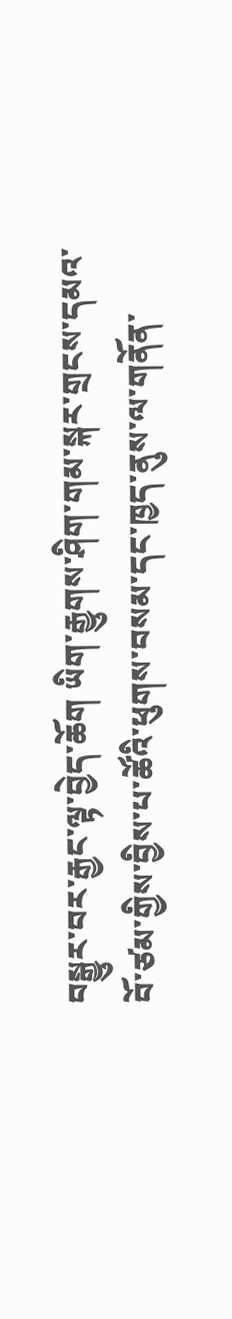བསྒྱུར་བར་རྒྱང་ལྟ་བྱེད་ཆོག ཡིག་རྒྱུགས་ཤིག་གམ་སྐར་གྲངས་དམའ་བོ་ཙམ་གྱིས་བྱིས་པ་ཚོའི་ཕུགས་བསམ་དང་ཁྱད་ནུས་ལ་གནོན་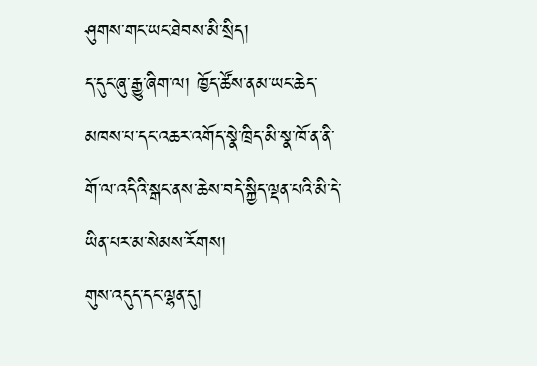ཤུགས་གང་ཡང་ཐེབས་མི་སྲིད།
ད་དུང་ཞུ་རྒྱུ་ཞིག་ལ། ཁྱོད་ཚོས་ནམ་ཡང་ཆེད་མཁས་པ་དང་འཆར་འགོད་སྣེ་ཁྲིད་མི་སྣ་ཁོ་ན་ནི་གོ་ལ་འདིའི་སྒང་ནས་ཆེས་བདེ་སྐྱིད་ལྡན་པའི་མི་དེ་ཡིན་པར་མ་སེམས་རོགས།
གུས་འདུད་དང་ལྷན་དུ།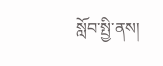སློབ་སྤྱི་ནས།